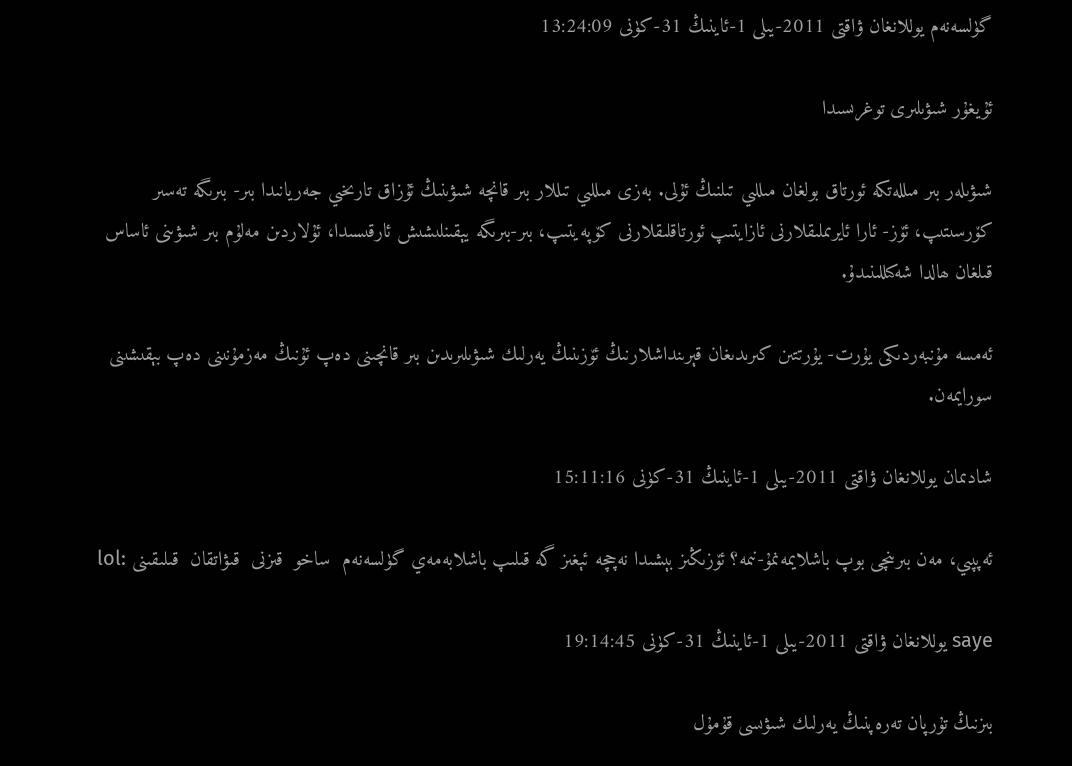گۈلسەنەم يوللانغان ۋاقتى 2011-يىلى 1-ئاينىڭ 31-كۈنى 13:24:09

ئۇيغۇر شىۋىلىرى توغرىسىدا

شىۋىلەر بىر مىللەتكە ئورتاق بولغان مىللىي تىلنىڭ ئۇلى. بەزى مىللىي تىللار بىر قانچە شىۋىنىڭ ئۇزاق تارىخىي جەريانىدا بىر- بىرىگە تەسىر كۆرسىتىپ، ئۆز- ئارا ئايرىملىقلارنى ئازايتىپ ئورتاقلىقلارنى كۆپەيتىپ، بىر-بىرىگە يېقىنلىشىش ئارقىسىدا، ئۇلاردىن مەلۇم بىر شىۋىنى ئاساس قىلغان ھالدا شەكىللىنىدۇ.

ئەمسە مۇنبەردىكى يۇرت- يۇرتتىن كىرىدىغان قېرىنداشلارنىڭ ئۆزىنىڭ يەرلىك شىۋىلىرىدىن بىر قانچىنى دەپ ئۇنىڭ مەزمۇنىنى دەپ بېقىشىنى سورايمەن.

شادىمان يوللانغان ۋاقتى 2011-يىلى 1-ئاينىڭ 31-كۈنى 15:11:16

ئەپپىي، مەن بىرىنچى بوپ باشلايمەنمۇ-نىمە؟ ئۆزىڭىز بېشىدا نەچچە ئېغىز گە قىلىپ باشلابەمەي گۈلسەنەم  ساخو  قىزنى  قىۋاتقان  قىلىقىنى :lol

saye يوللانغان ۋاقتى 2011-يىلى 1-ئاينىڭ 31-كۈنى 19:14:45

بىزنىڭ تۇرپان تەرەپنىڭ يەرلىك شىۋىسى قۇمۇل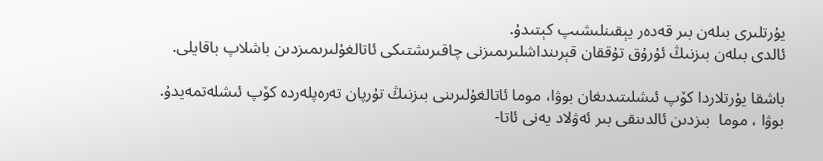يۇرتلىرى بىلەن بىر قەدەر يېقىنلىشىپ كېتىدۇ.
ئالدى بىلەن بىزنىڭ ئۇرۇق تۇققان قېرىنداشلىرىمىزنى چاقىرىشتىكى ئاتالغۇلىرىمىزدىن باشلاپ باقايلى.

باشقا يۇرتلاردا كۆپ ئىشلىتىدىغان بوۋا، موما ئاتالغۇلىرىنى بىزنىڭ تۇرپان تەرەپلەردە كۆپ ئىشلەتمەيدۇ.
بوۋا ، موما  بىزدىن ئالدىنقى بىر ئەۋلاد يەنى ئاتا-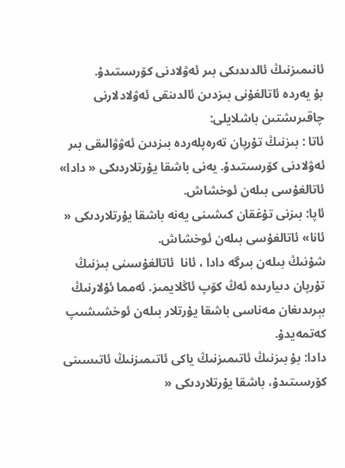ئانىمىزنىڭ ئالدىدىكى بىر ئەۋلادنى كۆرسىتىدۇ.
بۇ يەردە ئاتالغۇنى بىزدىن ئالدىنقى ئەۋلادلارنى چاقىرىشتىن باشلايلى:
ئاتا : بىزنىڭ تۇرپان تەرەپلەردە بىزدىن ئەۋۋالىقى بىر ئەۋلادنى كۆرسىتىدۇ. يەنى باشقا يۇرتلاردىكى « دادا» ئاتالغۇسى بىلەن ئوخشاش.
ئاپا: بىزنى تۇغقان كىشىنى يەنە باشقا يۇرتلاردىكى « ئانا» ئاتالغۇسى بىلەن ئوخشاش.
شۇنىڭ بىلەن بىرگە دادا ، ئانا  ئاتالغۇسىنى بىزنىڭ تۇرپان دىيارىدە ئەڭ كۆپ ئاڭلايمىز. ئەمما ئۇلارنىڭ بېرىدىغان مەناسى باشقا يۇرتلار بىلەن ئوخشىشىپ كەتمەيدۇ.
دادا: بۇ بىزنىڭ ئاتىمىزنىڭ ياكى ئاتىمىزنىڭ ئاتىسىنى كۆرسىتىدۇ، باشقا يۇرتلاردىكى «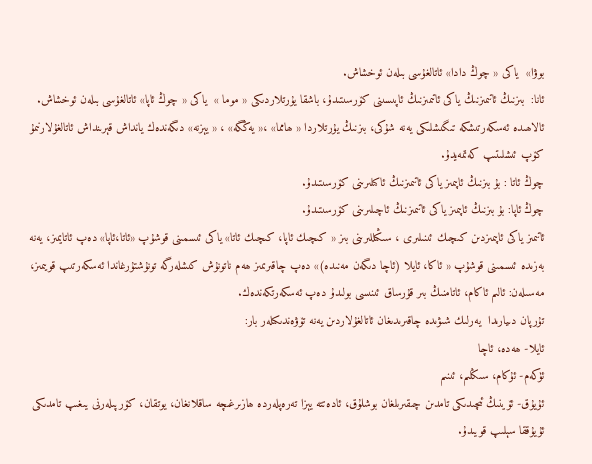بوۋا»  ياكى « چوڭ دادا» ئاتالغۇسى بىلەن ئوخشاش.
ئانا:  بىزنىڭ ئاتىمىزنىڭ ياكى ئاتىمىزنىڭ ئاپىسىنى كۆرسىتىدۇ، باشقا يۇرتلاردىكى « موما »  ياكى « چوڭ ئاپا» ئاتالغۇسى بىلەن ئوخشاش.
ئالاھىدە ئەسكەرتىشكە تىگىشلىكى يەنە شۇكى، بىزنىڭ يۇرتلاردا « ھامما» ،« يەڭگە» ، « يېزنە» دىگەندەك يانداش قېرىنداش ئاتالغۇلارنىمۇ كۆپ ئىشلىتىپ كەتمەيدۇ.
چوڭ ئاتا : بۇ بىزنىڭ ئاپىمىز ياكى ئاتىمىزنىڭ ئاكىلىرىنى كۆرسىتىدۇ.
چوڭ ئاپا: بۇ بىزنىڭ ئاپىمىز ياكى ئاتىمىزنىڭ ئاچىلىرىنى كۆرسىتىدۇ.
ئاتىمىز ياكى ئاپىمىزدىن كىچىك ئىنىلىرى ، سىڭىللىرىنى بىز « كىچىك ئاپا، كىچىك ئاتا» ياكى ئىسمىنى قوشۇپ «ئاتا،ئاپا» دەپ ئاتايمىز، يەنە بەزىدە ئىسمىنى قوشۇپ « ئاكا، ئايلا (ئاچا دىگەن مەنىدە)» دەپ چاقىرىمىز ھەم ناتونۇش كىشلەرگە تونۇشتۇرغاندا ئەسكەرتىپ قويىمىز، مەسىلەن: ئالىم ئاكام، ئاتامنىڭ بىر قۇرساق ئىنىسى بولىدۇ دەپ ئەسكەرتكەندەك.
تۇرپان دىيارىدا  يەرلىك شىۋىدە چاقىرىدىغان ئاتالغۇلاردىن يەنە تۆۋەندىكىلەر بار:
ئايلا- ھەدە، ئاچا
ئۈكەم- ئۇكام، سىڭلىم، ئىنىم
ئۇيۇق- ئۆينىڭ ئىچىدىكى تامدىن چىقىرىلغان بوشلۇق، ئادەتتە يېزا تەرەپلەردە ھازىرغىچە ساقلانغان، يوتقان، كۆرپىلەرنى يىغىپ تامدىكى ئۇيۇققا سېلىپ قويىدۇ.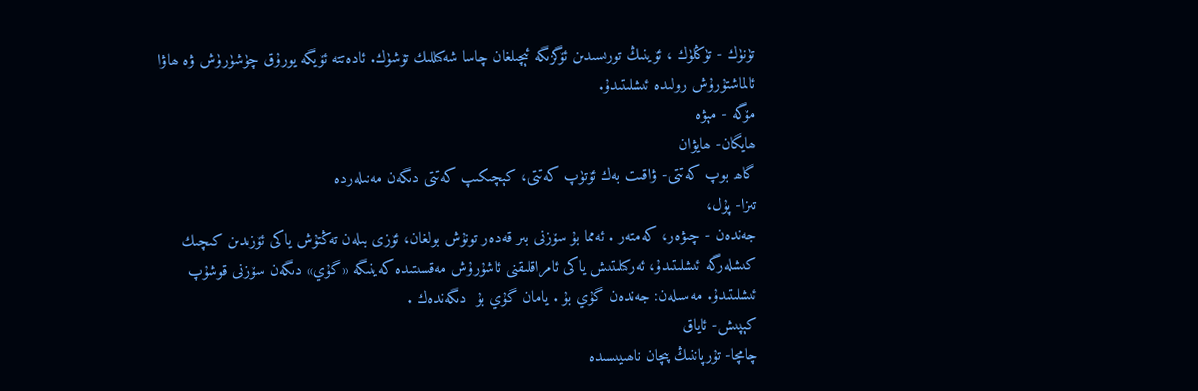تۈنۈك - تۈڭلۈك ، ئۆينىڭ تورىسىدىن ئۆگزىگە ئېچىلغان چاسا شەكىللىك تۆشۈك. ئادەتتە ئۆيگە يورۇق چۈشۈرۈش ۋە ھاۋا ئالماشتۇرۇش رولىدە ئىشلىتىدۇ.
مۆگە - مېۋە
ھايگان- ھايۋان
گاھ بوپ كەتتى- ۋاقىت بەك ئۆتۈپ كەتتى، كېچىكىپ كەتتى دىگەن مەنىلەردە
تىزا- پۇل،
جەندەن - چىۋەر، كەمتەر . ئەمما بۇ سۆزنى بىر قەدەر تونۇش بولغان، ئۆزى بىلەن تەڭتۇش ياكى ئۆزىدىن كىچىك كىشلەرگە ئىشلىتىدۇ، ئەركىلىتىش ياكى ئامراقلىقنى ئاشۇرۇش مەقسىتىدە كەينىگە «گۇي» دىگەن سۆزنى قوشۇپ ئىشلىتىدۇ. مەسىلەن: جەندەن گۇي بۇ . يامان گۇي بۇ  دىگەندەك .
كېپىش- ئاياق
چامچا- تۇرپاننىڭ پىچان ناھىيىسىدە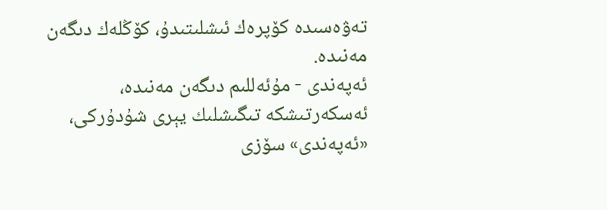تەۋەسىدە كۆپرەك ئىشلىتىدۇ، كۆڭلەك دىگەن مەنىدە.
ئەپەندى - مۇئەللىم دىگەن مەنىدە، ئەسكەرتىشكە تىگىشلىك يېرى شۇدۇركى، «ئەپەندى» سۆزى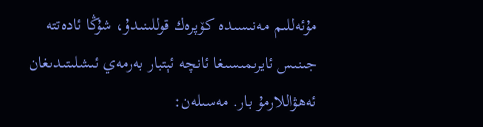مۇئەللىم مەنىسىدە كۆپرەك قوللىنىدۇ، شۇڭا ئادەتتە جىنىس ئايرىمىسىغا ئانچە ئېتبار بەرمەي ئىشلىتىدىغان ئەھۋاللارمۇ بار. مەسىلەن: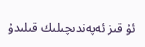ئۇ قىز ئەپەندىچىلىك قىلىدۇ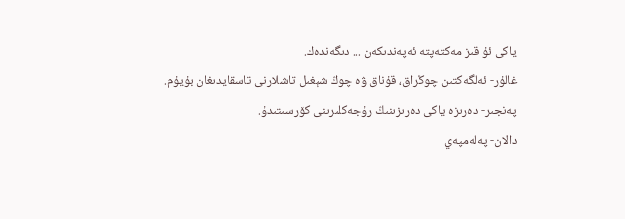ياكى ئۇ قىز مەكتەپتە ئەپەندىكەن ... دىگەندەك.
غالۇر- ئەلگەكتىن چوڭراق، قۇناق ۋە چوڭ شېغىل تاشلارنى تاسقايدىغان بۇيۇم.
پەنجىر- دەرىزە ياكى دەرىزىنىڭ رۇجەكلىرىنى كۆرسىتىدۇ.
دالان- پەلەمپەي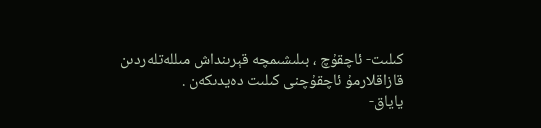كىلىت- ئاچقۇچ ، بىلىشىمچە قېرىنداش مىللەتلەردىن قازاقلارمۇ ئاچقۇچنى كىلىت دەيدىكەن .
ياياق-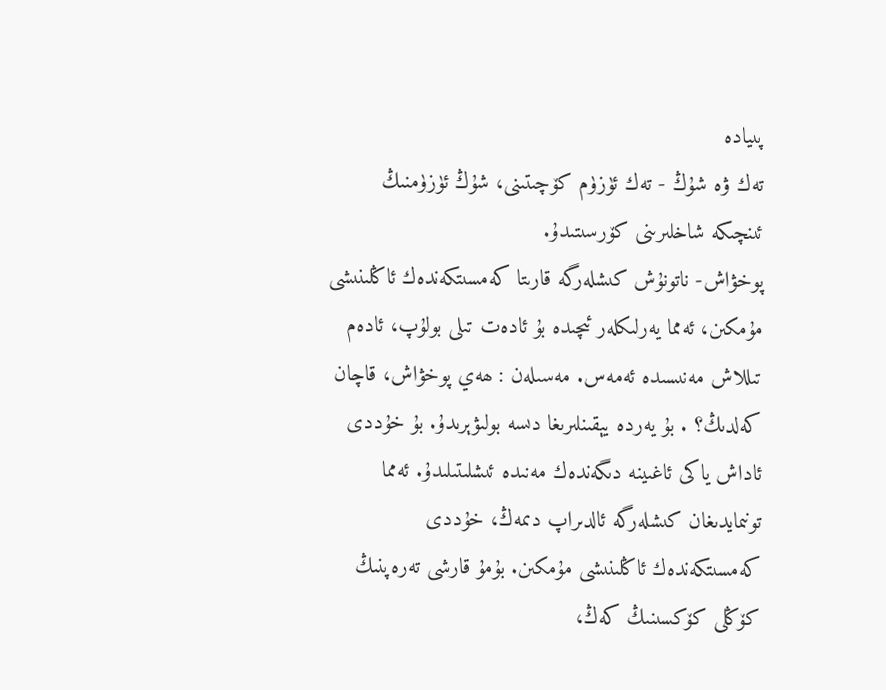پىيادە
تەك ۋە شۇڭ - تەك ئۈزۈم كۆچىتىنى، شۇڭ ئۈزۈمنىڭ ئىنچىكە شاخلىرىنى كۆرسىتىدۇ.
پوخۋاش- ناتونۇش كىشلەرگە قارىتا كەمسىتكەندەك ئاڭلىنىشى مۇمكىن، ئەمما يەرلىكلەر ئىچىدە بۇ ئادەت تىلى بولۇپ، ئادەم تىللاش مەنىسىدە ئەمەس. مەسىلەن : ھەي پوخۋاش، قاچان كەلدىڭ؟ . بۇ يەردە يېقىنلىرىغا دىسە بولىۋېرىدۇ. بۇ خۇددى ئاداش ياكى ئاغىينە دىگەندەك مەنىدە ئىشلىتىلىدۇ. ئەمما تونىمايدىغان كىشلەرگە ئالدىراپ دىمەڭ، خۇددى كەمسىتكەندەك ئاڭلىنىشى مۇمكىن. بۇمۇ قارشى تەرەپنىڭ كۆڭلى كۆكسىنىڭ كەڭ،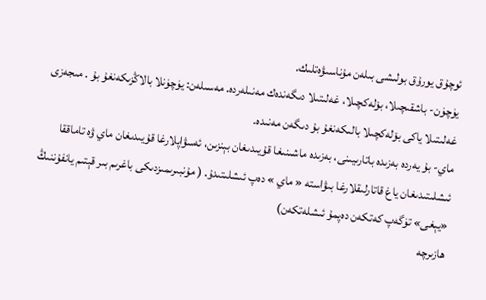ئوچۇق يورۇق بولىشى بىلەن مۇناسىۋەتلىك.
يۈچۈن- باشقىچىلا، بۆلەكچىلا، غەلىتىلا دىگەندەك مەنىلەردە. مەسىلەن: يۈچۈنلا بالاڭزىكەنغۇ بۇ . مىجەزى غەلىتىلا ياكى بۆلەكچىلا بالىكەنغۇ بۇ دىگەن مەنىدە.
ماي- بۇ يەردە بەزىدە باتارىيىنى، بەزىدە ماشىنىغا قۇيىدىغان بېنزىن، ئەسۋاپلارغا قۇيىدىغان ماي ۋە تاماققا ئىشلىتىدىغان ياغ قاتارلىقلارغا بىۋاستە « ماي » دەپ ئىشلىتىدۇ. ( مۇنبىرىمىزدىكى باغرىم بىر قېتىم يانفۇننىڭ «يېغى» تۈگەپ كەتكەن دەپمۇ ئىشلەتكەن)
ھازىرچە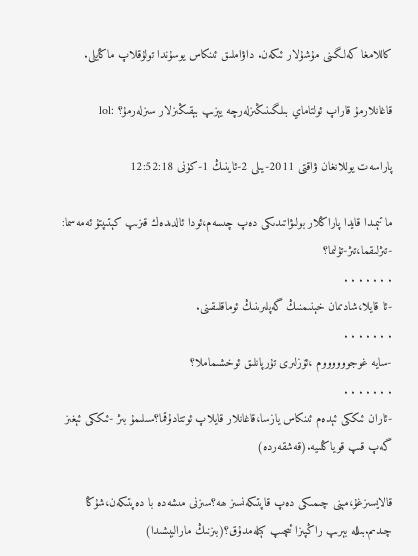كاللامغا كەلگىنى مۇشۇلار ئىكەن. داۋاملىق ئىنكاس يوسۇندا تولۇقلاپ ماڭايلى.

قاغانلارمۇ قاراپ ئولتاماي بىلگىنىڭىزلەرچە يېزىپ بېقىڭىزلار سىزلەرمۇ؟ :lol

پاراسەت يوللانغان ۋاقتى 2011-يىلى 2-ئاينىڭ 1-كۈنى 12:52:18

ما تېمىدا قايدا پاراڭلار بولىۋاتىدىكى دەپ چىسەم،ئودا ئالدىدەك قىزىپ كېتىپتۇ ئەمەسما:
-تىژلىقما،تىژ-تۇلىما؟
. . . . . . .
-ئا قايلا،شادىمان خېنىمنىڭ گەپلىرىنىڭ ئوماقلىقىنى.
. . . . . . .
-سايە غوجووووووم ،ئۆزلىرى تۇرپانلىق ئوخشىماملا؟
. . . . . . .
-ئاران ئىككى ئېدەم ئىنكاس يازسا،قاغانلار قايلاپ ئوتتادۇقما؟سىلىمۇ بىژ -ئىككى ئېغىز  گەپ قىپ قوياڭلىيە.(قەشقەردە)

قالايسىزغۇ،مېنى چىمىكى دەپ قاپتىكەنسىز ھە؟سىزنى مىشەدە با دەپتىكەن،شۇڭا چىدىم.بىللە بېرىپ راڭپىزا ئىچىپ كېلەمدۇق؟(بىزنىڭ مارالبېشىدا)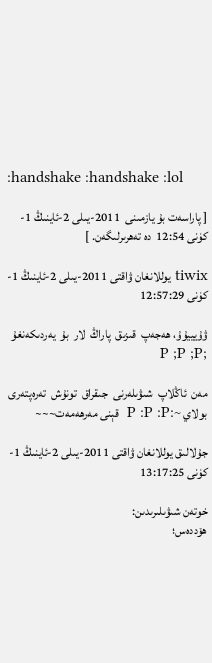:handshake :handshake :lol

[ پاراسەت بۇ يازمىنى  2011-يىلى 2-ئاينىڭ 1-كۈنى 12:54  دە تەھرىرلىگەن. ]

tiwix يوللانغان ۋاقتى 2011-يىلى 2-ئاينىڭ 1-كۈنى 12:57:29

ۋۇيييۇۇ، ھەجەپ  قىزىق  پاراڭ  لار  بۇ  يەردىكەنغۇ ;P ;P ;P

مەن  ئاڭلاپ  شىۋىلەرنى  جىقراق  تونۇش  تەرەپتەرى  بولاي ~:P :P :P  قېنى مەرھەمەت~~~

جۇلالىق يوللانغان ۋاقتى 2011-يىلى 2-ئاينىڭ 1-كۈنى 13:17:25

خوتەن شىۋىلىرىدىن:
ھۆددەس؛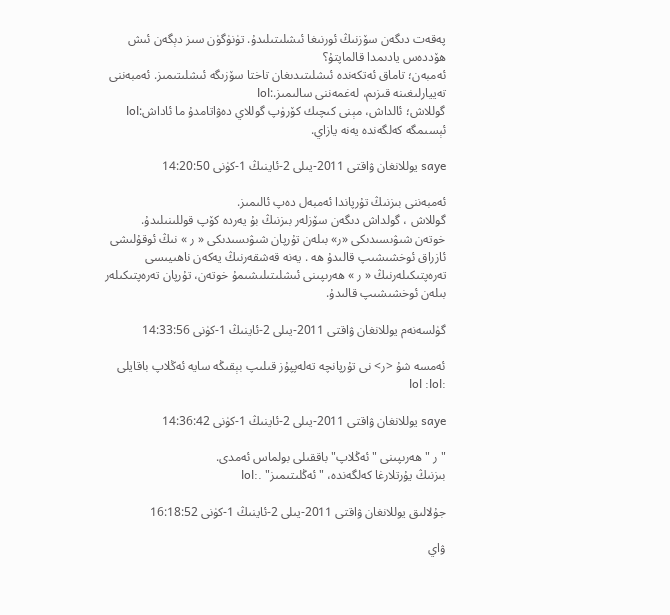پەقەت دىگەن سۆزنىڭ ئورنىغا ئىشلىتىلىدۇ. تۈنۈگۈن سىز دېگەن ئىش ھۆددەس يادىمدا قالماپتۇ؟
ئەمبەن؛ تاماق ئەتكەندە ئىشلىتىدىغان تاختا سۆزىگە ئىشلىتىمىز. ئەمبەننى تەييارلىغىنە قىزىم، لەغمەننى سالىمىز.:lol
گوللاش؛ ئالداش، مېنى كىچىك كۆرۈپ گوللاي دەۋاتامدۇ ما ئاداش:lol
ئېسىمگە كەلگەندە يەنە يازاي.

saye يوللانغان ۋاقتى 2011-يىلى 2-ئاينىڭ 1-كۈنى 14:20:50

ئەمبەننى بىزنىڭ تۇرپاندا ئەمبەل دەپ ئالىمىز.
گوللاش ، گولداش دىگەن سۆزلەر بىزنىڭ بۇ يەردە كۆپ قوللىنىلىدۇ.
خوتەن شىۋىسىدىكى «ر» بىلەن تۇرپان شىۋىسىدىكى « ر » نىڭ ئوقۇلىشى ئازراق ئوخشىشىپ قالىدۇ ھە . يەنە قەشقەرنىڭ يەكەن ناھىيىسى تەرەپتىكىلەرنىڭ « ر » ھەرىپىنى ئىشلىتىلىشىمۇ خوتەن، تۇرپان تەرەپتىكىلەر بىلەن ئوخشىشىپ قالىدۇ.

گۈلسەنەم يوللانغان ۋاقتى 2011-يىلى 2-ئاينىڭ 1-كۈنى 14:33:56

ئەمسە شۇ <ر> نى تۇرپانچە تەلەپپۇز قىلىپ بېقىڭە سايە ئەڭلاپ باقايلى :lol :lol

saye يوللانغان ۋاقتى 2011-يىلى 2-ئاينىڭ 1-كۈنى 14:36:42

" ر " ھەرىپىنى " ئەڭلاپ" باققىلى بولماس ئەمدى.
بىزنىڭ يۇرتلارغا كەلگەندە، "ئەڭلىتىمىز" .:lol

جۇلالىق يوللانغان ۋاقتى 2011-يىلى 2-ئاينىڭ 1-كۈنى 16:18:52

ۋاي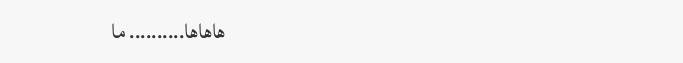ھاھاھا.......... ما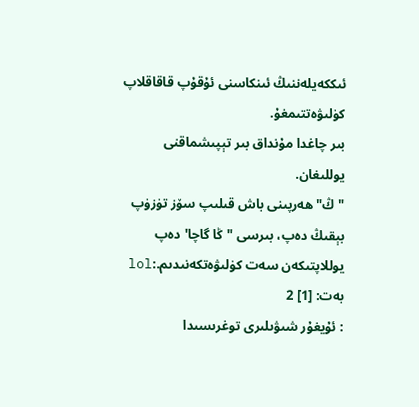ئىككەيلەننىڭ ئىنكاسنى ئۇقۇپ قاقاقلاپ كۈلىۋەتتىمغۇ.
بىر چاغدا مۇنداق بىر تېپىشماقنى يوللىغان.
"ڭ" ھەرپىنى باش قىلىپ سۆز تۈزۈپ بېقىڭ دەپ، بىرسى "ڭا گاچا' دەپ يوللاپتىكەن سەت كۈلىۋەتكەنىدىم.:lol
بەت: [1] 2
: ئۇيغۇر شىۋىلىرى توغرىسىدا